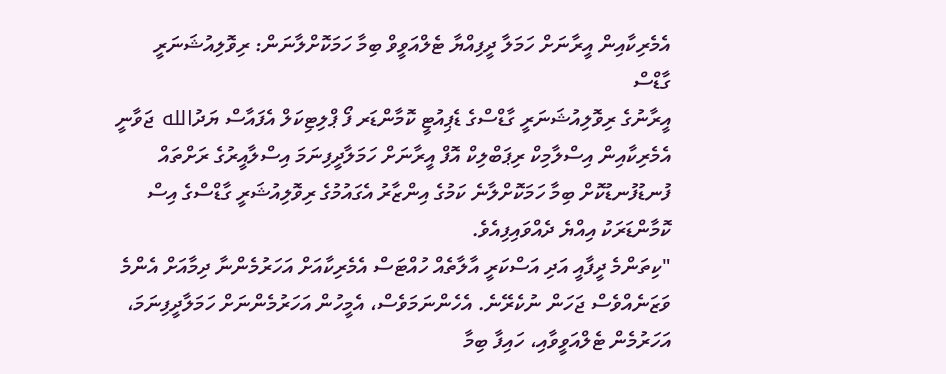އެމެރިކާއިން އީރާނަށް ހަމަލާ ދީފިއްޔާ ޓެލްއަވީވް ބިމާ ހަމަކޮށްލާނަން: ރިވޮލިއުޝަނަރީ ގާޑްސް
އީރާނުގެ ރިވޮލިއުޝަނަރީ ގާޑްސްގެ ޑެޕިއުޓީ ކޮމާންޑަރ ފޯ ޕްލިޓިކަލް އެފައާސް ޔަދުالله ޖަވާނީ
އެމެރިކާއިން އިސްލާމިކް ރިޕަބްލިކް އޮފް އީރާނަށް ހަމަލާދީފިނަމަ އިސްލާއީރުގެ ރަށްތައް ފުނޑުފުނޑުކޮށް ބިމާ ހަމަކޮށްލާނެ ކަމުގެ އިންޒާރު އެގައުމުގެ ރިވޮލިއުޝަރީ ގާޑްސްގެ އިސް ކޮމާންޑަރަކު އިއްޔެ ދެއްވައިފިއެވެ.
"ކިތަންމެ ދީފާއީ އަދި އަސްކަރީ އާލާތެއް ހުއްޓަސް އެމެރިކާއަށް އަހަރުމެންނާ ދިމާއަށް އެންމެ ވަޒަނެއްވެސް ޖަހަން ނުކެރޭނެ. އެހެންނަމަވެސް، އެމީހުން އަހަރުމެންނަށް ހަމަލާދީފިނަމަ، އަހަރުމެން ޓެލްއަވީވާއި، ހައިފާ ބިމާ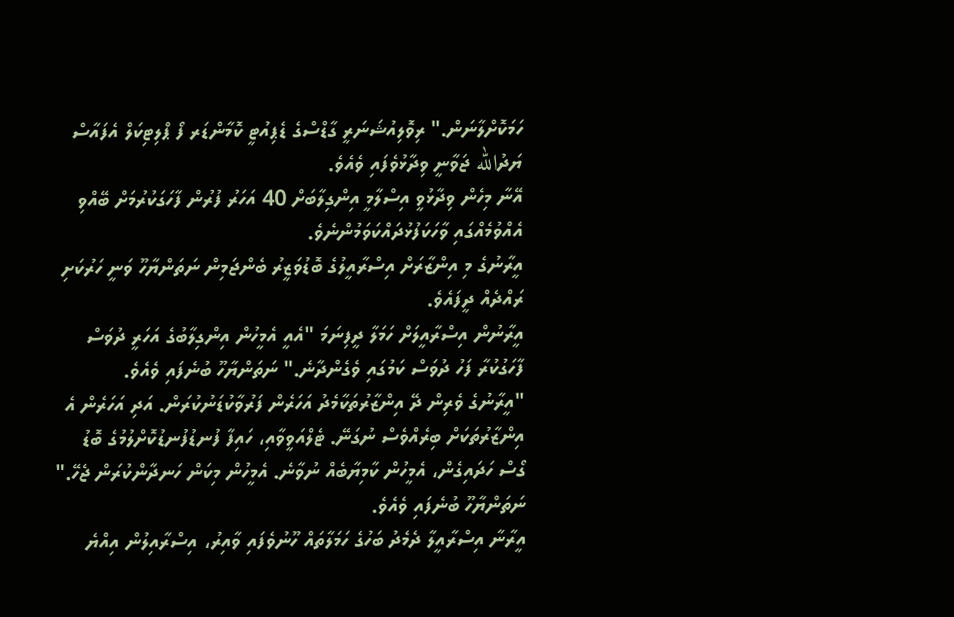ހަމަކޮށްލާނަން." ރިވޮލިއުޝަނަރީ ގާޑްސްގެ ޑެޕިއުޓީ ކޮމާންޑަރ ފޯ ޕްލިޓިކަލް އެފައާސް ޔަދުالله ޖަވާނީ ވިދާޅުވެފައި ވެއެވެ.
އޭނާ މިހެން ވިދާޅުވީ އިސްލާމީ އިންގިލާބަށް 40 އަހަރު ފުރުން ފާހަގަކުރުމަށް ބޭއްވި އެއްވުމެއްގައި ވާހަކަފުޅުދައްކަވަމުންނެވެ.
އީރާނުގެ މި އިންޒާރަށް އިސްރާއީލުގެ ބޮޑުވަޒީރު ބެންޖަމިން ނަތަންޔާހޫ ވަނީ ހަރުކަށި ރައްދެއް ދީފައެވެ.
އީރާނުން އިސްރާއީލަށް ހަމަލާ ދީފިނަމަ "އެއީ އެމީހުން އިންގިލާބުގެ އަހަރީ ދުވަސް ފާހަގުކުރާ ފަހު ދުވަސް ކަމުގައި ވެގެންދާނެ." ނަތަންޔާހޫ ބުނެފައި ވެއެވެ.
"އީރާނުގެ ވެރިން ދޭ އިންޒާރުތަކާމެދު އަހަރެން ފަރުވާކުޑަނުކުރަން. އަދި އަހަރެން އެ އިންޒާރުތަކަށް ބިރެއްވެސް ނުގަނޭ. ޓެލްއަވީވާއި، ހައިފާ ފުނޑުފުނޑުކޮށްލުމުގެ ބޮޑު ގޯސް ހަދައިގެން، އެމީހުން ކާމިޔާބެއް ނުވާނެ. އެމީހުން މިކަން ހަނދާންކުރަން ޖެހޭ." ނަތަންޔާހޫ ބުނެފައި ވެއެވެ.
އީރާނާ އިސްރާއީލާ ދެމެދު ބަހުގެ ހަމަލާތައް ހޫނުވެފައި ވާއިރު، އިސްރާއިލުން އިއްޔެ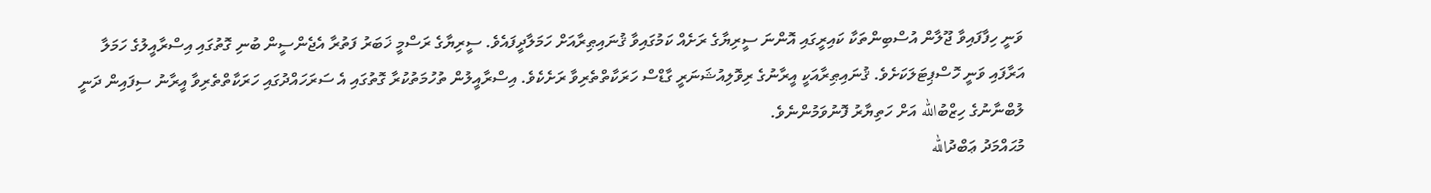ވަނީ ހިފާފައިވާ ޖޫލާން އުސްބިންތަކާ ކައިރީގައި އޮންނަ ސީރިޔާގެ ރަށެއް ކަމުގައިވާ ޤުނައިޠިރާއަށް ހަމަލާދީފައެވެ. ސީރިޔާގެ ރަސްމީ ޚަބަރު ފަތުރާ އެޖެންސީން ބުނި ގޮތުގައި އިސްރާއީލުގެ ހަމަލާ އަރާފައި ވަނީ ހޮސްޕިޓަލަކަށެވެ. ޤުނައިޠިރާއަކީ އީރާނުގެ ރިވޮލިއުޝަނަރީ ގާޑްސް ހަރަކާތްތެރިވާ ރަށެކެވެ. އިސްރާއީލުން ތުހުމަތުކުރާ ގޮތުގައި އެ ސަރަހައްދުގައި ހަރަކާތްތެރިވާ އީރާނު ސިފައިން ދަނީ ލުބްނާނުގެ ހިޒްބުالله އަށް ހަތިޔާރު ފޮނުވަމުންނެވެ.
މުޙައްމަދު ޢަބްދުالله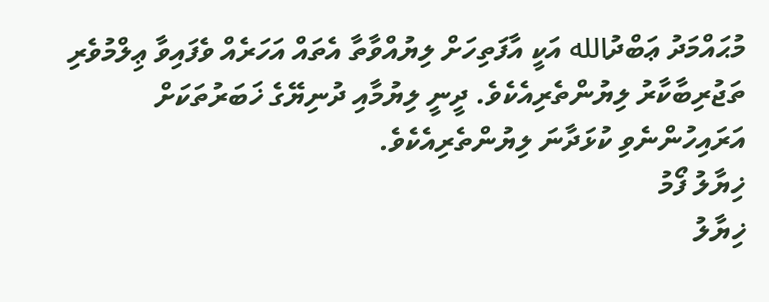މުޙައްމަދު ޢަބްދުالله އަކީ އާފަތިހަށް ލިޔުއްވާތާ އެތައް އަހަރެއް ވެފައިވާ ޢިލްމުވެރި ތަޖުރިބާކާރު ލިޔުންތެރިއެކެވެ. ދީނީ ލިޔުމާއި ދުނިޔޭގެ ޚަބަރުތަކަށް އަރައިހުންނެވި ކުޅަދާނަ ލިޔުންތެރިއެކެވެ.
ޚިޔާލު ފޯމު
ޚިޔާލު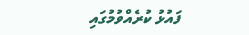ފައުޅު ކުރެއްވުމުގައި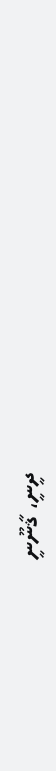ދީނީ، ޤާނޫނީ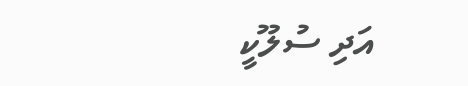އަދި ސުލޫކީ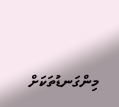މިންގަނޑުތަކަށް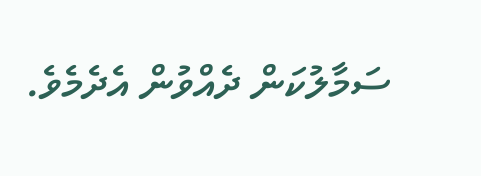ސަމާލުކަން ދެއްވުން އެދެމެވެ.